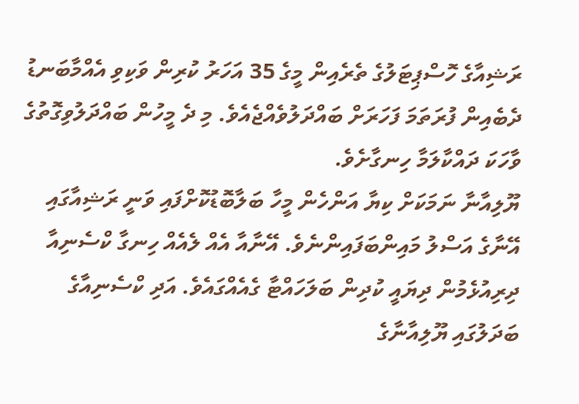ރަޝިއާގެ ހޮސްޕިޓަލުގެ ތެރެއިން މީގެ 35 އަހަރު ކުރިން ވަކިވި އެއްމާބަނޑު ދެބެއިން ފުރަތަމަ ފަހަރަށް ބައްދަލުވެއްޖެއެވެ. މި ދެ މީހުން ބައްދަލުވިގޮތުގެ ވާހަކަ ދައްކާލަމާ ހިނގާށެވެ.
ޔޫލިއާނާ ނަމަކަށް ކިޔާ އަންހެން މީހާ ބަލާބޮޑުކޮށްފައި ވަނީ ރަޝިއާގައި އޭނާގެ އަސްލު މައިންބަފައިންނެވެ. އޭނާއާ އެއް ލެއެއް ހިނގާ ކްސެނިއާ ދިރިއުޅެމުން ދިޔައީ ކުދިން ބަލަހައްޓާ ގެއެއްގައެވެ. އަދި ކްސެނިއާގެ ބަދަލުގައި ޔޫލިއާނާގެ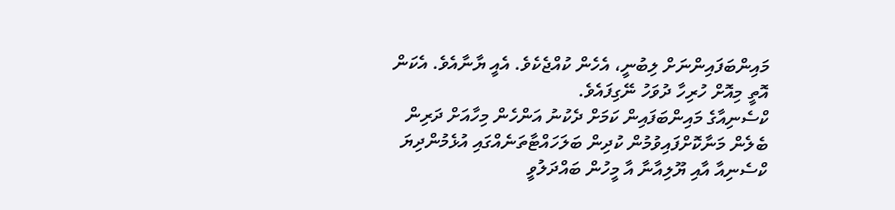މައިންބަފައިންނަށް ލިބުނީ، އެހެން ކުއްޖެކެވެ. އެއީ ޔާނާއެވެ. އެކަން އޮތީ މިއޮށް ހުރިހާ ދުވަހު ނޭގިފައެވެ.
ކްސެނިއާގެ މައިންބަފައިން ކަމަށް ދެކުނު އަންހެން މިހާއަށް ދަރިން ބެލެން މަނާކޮށްފައިވުމުން ކުދިން ބަލަހައްޓާތަނެއްގައި އުޅެމުންދިޔަ ކްސެނިއާ އާއި ޔޫލިއާނާ އާ މީހުން ބައްދަލުވީ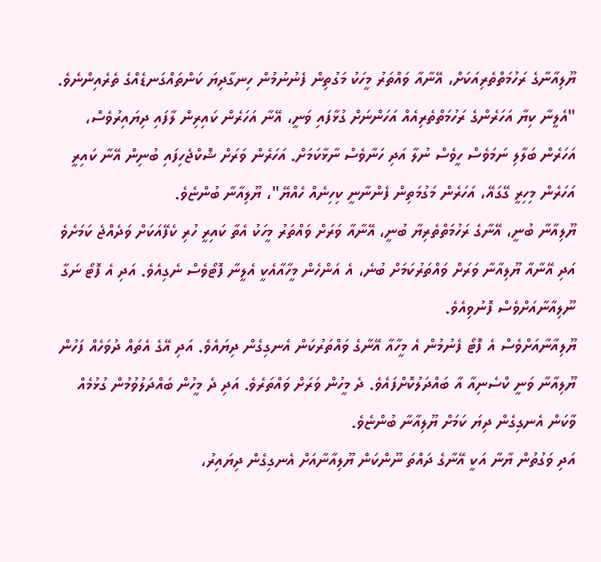ޔޫލިއާނާގެ ރަހުމަތްތެރިއަކަށް، އޭނާއާ ވައްތަރު މީހަކު މަގުތިން ފެނުނުމުން ހިނގާދިޔަ ކަންތައްގަނޑެއްގެ ތެރެއިންނެވެ.
"އެލީނާ ކިޔާ އަހަރެންގެ ރަހުމަތްތެރިއެއް އަހަންނަށް ގުޅާފައި ވަނީ، އޭނާ އަހަރެން ކައިރިން ލާފައި ދިޔައިރުވެސް، އަހަރެން ބަލާލި ނަމަވެސް ހީވެސް ނުލާ އަދި ހަނާވެސް ނާޅާކަމަށް. އަހަރެން ވަރަށް ޝޮކްޖެހިފައި ބުނިން އޭނާ ކައިރީ އަހަރެން މިހިރީ ގޭގައޭ، އަހަރެން މަގުމަތިން ފެންނާނީ ކިހިނެއް ހެއްޔޭ"، ޔޫލިއާނާ ބުންޏެވެ.
ޔޫލިއާނާ ބުނީ، އޭނާގެ ރަހުމަތްތެރިޔާ ބުނީ، އޭނާއާ ވަރަށް ވައްތަރު މީހަކު އެތާ ކައިރީ ހުރި ކެފޭއަކަށް ވަދެއްޖެ ކަމަށެވެ އަދި އޭނާއާ ޔޫލިއާނާ ވަރަށް ވައްތަރުކަމަށް ބުނެ، އެ އަންހެން މީހާއާއެކީ އެލީނާ ފޮޓޯވެސް ނެގިއެވެ. އަދި އެ ފޮޓޯ ނަގާ ނޫލިއާނާއަށްވެސް ފޮނުވިއެވެ.
ޔޫލިއާނާއަށްވެސް އެ ފޮޓޯ ފެނުމުން އެ މީހާއާ އޭނާގެ ވައްތަރުކަން އެނގިގެން ދިޔައެވެ. އަދި އޭގެ އެތައް ދުވަހެއް ފަހުން ޔޫލިއާނާ ވަނީ ކްސެނިއާ އާ ބައްދަލުކޮށްފައެވެ. ދެ މީހުން ވަރަށް ވައްތަރެވެ. އަދި ދެ މީހުން ބައްދަލުވުމުން ގުޅުމެއް ވާކަން އެނގިގެން ދިޔަ ކަމަށް ޔޫލިއާނާ ބުންޏެވެ.
އަދި ވަގުތުން ޔާނާ އަކީ އޭނާގެ ދައްތަ ނޫންކަން ޔޫލިއާނާއަށް އެނގިގެން ދިޔައިރު،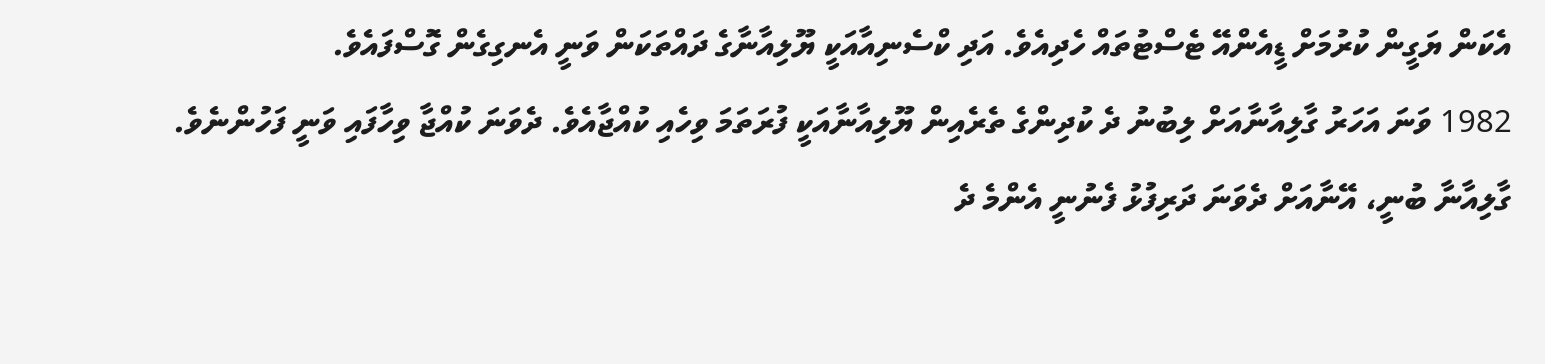އެކަން ޔަގީން ކުރުމަށް ޑީއެންއޭ ޓެސްޓުތައް ހެދިއެވެ. އަދި ކްސެނިއާއަކީ ޔޫލިއާނާގެ ދައްތަކަން ވަނީ އެނގިގެން ގޮސްފައެވެ.
1982 ވަނަ އަހަރު ގާލިއާނާއަށް ލިބުނު ދެ ކުދިންގެ ތެރެއިން ޔޫލިއާނާއަކީ ފުރަތަމަ ވިހެއި ކުއްޖާއެވެ. ދެވަނަ ކުއްޖާ ވިހާފައި ވަނީ ފަހުންނެވެ.
ގާލިއާނާ ބުނީ، އޭނާއަށް ދެވަނަ ދަރިފުޅު ފެނުނީ އެންމެ ދެ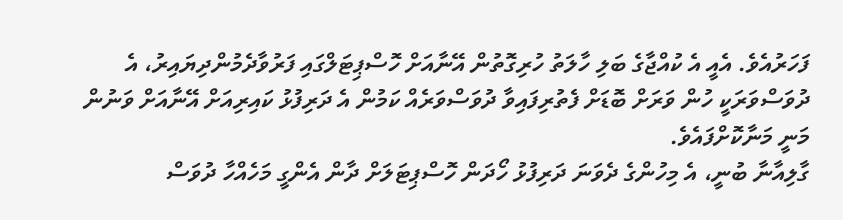ފަހަރުއެވެ. އެއީ އެ ކުއްޖާގެ ބަލި ހާލަތު ހުރިގޮތުން އޭނާއަށް ހޮސްޕިޓަލްގައި ފަރުވާދެމުންދިޔައިރު، އެ ދުވަސްވަރަކީ ހުން ވަރަށް ބޮޑަށް ފެތުރިފައިވާ ދުވަސްވަރެއް ކަމުން އެ ދަރިފުޅު ކައިރިއަށް އޭނާއަށް ވަނުން މަނީ މަނާކޮށްފައެވެ.
ގާލިއާނާ ބުނީ، އެ މިހުންގެ ދެވަނަ ދަރިފުޅު ހޯދަން ހޮސްޕިޓަލަށް ދާން އެންގީ މަހެއްހާ ދުވަސް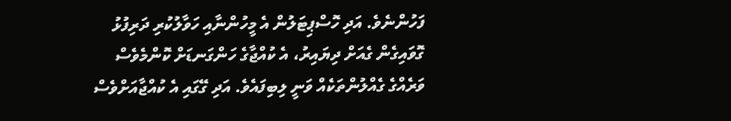ފަހުންނެވެ. އަދި ހޮސްޕިޓަލުން އެ މީހުންނާއި ހަވާލުކުރި ދަރިފުޅު ގޮވައިގެން ގެއަށް ދިޔައިރު، އެ ކުއްޖާގެ ހަންގަނޑަށް ކޮންމެވެސް ވަރެއްގެ ގެއްލުންތަކެއް ވަނީ ލިބިފައެވެ. އަދި ގޭގައި އެ ކުއްޖާއަށްވެސް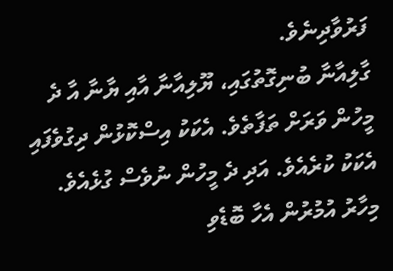ފަރުވާދިނެވެ.
ގާލިއާނާ ބުނިގޮތުގައި، ޔޫލިއާނާ އާއި ޔާނާ އާ ދެ މީހުން ވަރަށް ތަފާތެވެ. އެކަކު އިސްކޮޅުން ދިގުވެފައި އެކަކު ކުރެއެވެ. އަދި ދެ މީހުން ނުވެސް ގުޅެއެވެ.
މިހާރު އުމުރުން އެހާ ބޮޑެވި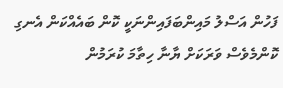ފަހުން އަސްލު މައިންބަފައިންނަކީ ކޮން ބައެއްކަން އެނގި ކޮންމެވެސް ވަރަކަށް ޔާނާ ހިތާމަ ކުރަމުން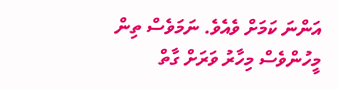އަންނަ ކަމަށް ވެއެވެ. ނަމަވެސް ތިން މީހުންވެސް މިހާރު ވަރަށް ގާތް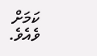ކަމަށް ވެއެވެ.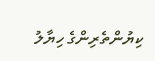ކިޔުންތެރިންގެ ހިޔާލު